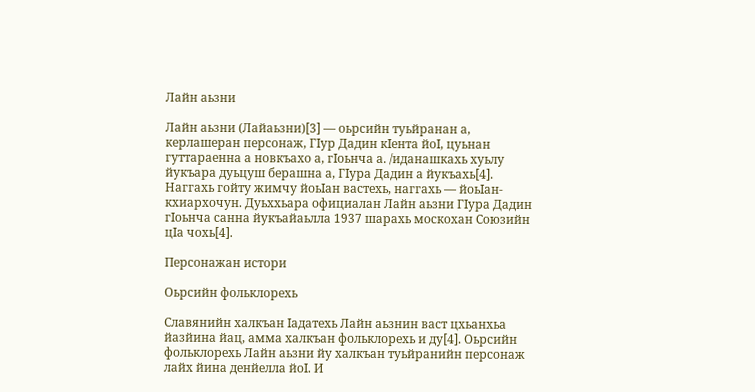Лайн аьзни

Лайн аьзни (Лайаьзни)[3] — оьрсийн туьйранан а, керлашеран персонаж, ГӀур Дадин кӀента йоӀ, цуьнан гуттараенна а новкъахо а, гӀоьнча а. /иданашкахь хуьлу йукъара дуьцуш берашна а, ГӀура Дадин а йукъахь[4]. Наггахь гойту жимчу йоьӀан вастехь, наггахь — йоьӀан-кхиархочун. Дуьххьара официалан Лайн аьзни ГӀура Дадин гӀоьнча санна йукъайаьлла 1937 шарахь москохан Союзийн цӀа чохь[4].

Персонажан истори

Оьрсийн фольклорехь

Славянийн халкъан Ӏадатехь Лайн аьзнин васт цхьанхьа йазйина йац, амма халкъан фольклорехь и ду[4]. Оьрсийн фольклорехь Лайн аьзни йу халкъан туьйранийн персонаж лайх йина денйелла йоӀ. И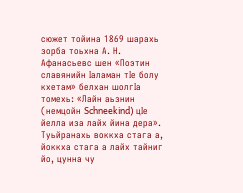сюжет тойина 1869 шарахь зорба тоьхна А. Н. Афанасьевс шен «Поэтин славянийн Ӏаламан тӀе болу кхетам» белхан шолгӀа томехь: «Лайн аьзнин (немцойн Schneekind) цӀе йелла иза лайх йина дера». Туьйранахь воккха стага а, йоккха стага а лайх тайниг йо, цунна чу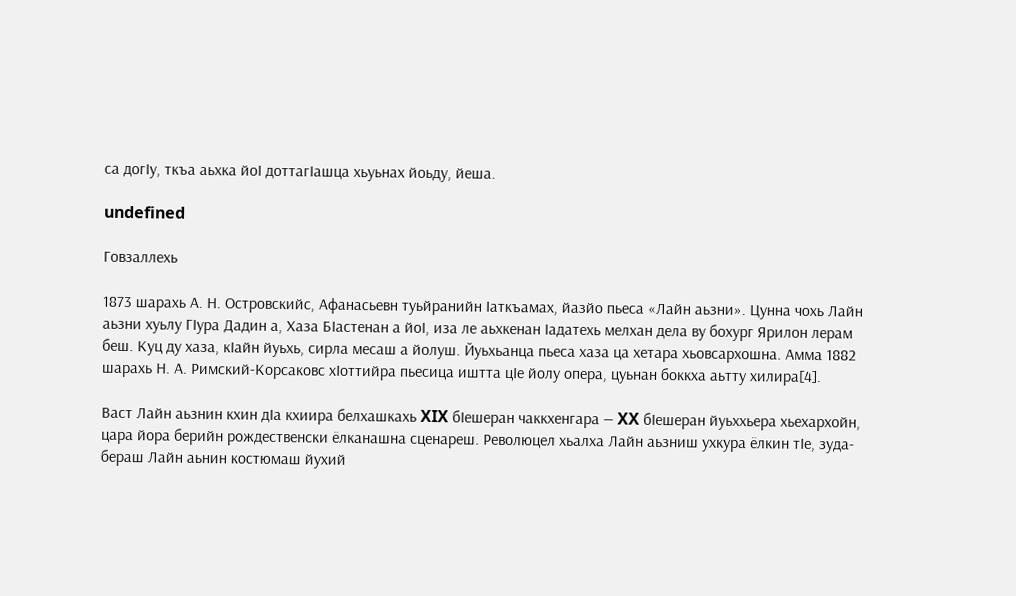са догӀу, ткъа аьхка йоӀ доттагӀашца хьуьнах йоьду, йеша.

undefined

Говзаллехь

1873 шарахь А. Н. Островскийс, Афанасьевн туьйранийн Ӏаткъамах, йазйо пьеса «Лайн аьзни». Цунна чохь Лайн аьзни хуьлу ГӀура Дадин а, Хаза БӀастенан а йоӀ, иза ле аьхкенан Ӏадатехь мелхан дела ву бохург Ярилон лерам беш. Куц ду хаза, кӀайн йуьхь, сирла месаш а йолуш. Йуьхьанца пьеса хаза ца хетара хьовсархошна. Амма 1882 шарахь Н. А. Римский-Корсаковс хӀоттийра пьесица иштта цӀе йолу опера, цуьнан боккха аьтту хилира[4].

Васт Лайн аьзнин кхин дӀа кхиира белхашкахь XIX бӀешеран чаккхенгара — XX бӀешеран йуьххьера хьехархойн, цара йора берийн рождественски ёлканашна сценареш. Революцел хьалха Лайн аьзниш ухкура ёлкин тӀе, зуда-бераш Лайн аьнин костюмаш йухий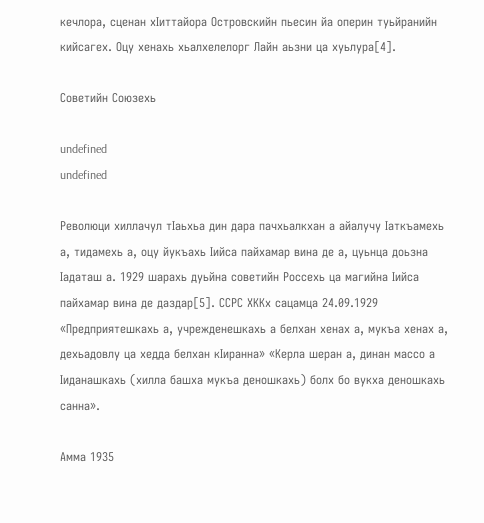кечлора, сценан хӀиттайора Островскийн пьесин йа оперин туьйранийн кийсагех. Оцу хенахь хьалхелелорг Лайн аьзни ца хуьлура[4].

Советийн Союзехь

undefined
undefined

Революци хиллачул тӀаьхьа дин дара пачхьалкхан а айалучу Ӏаткъамехь а, тидамехь а, оцу йукъахь Ӏийса пайхамар вина де а, цуьнца доьзна Ӏадаташ а. 1929 шарахь дуьйна советийн Россехь ца магийна Ӏийса пайхамар вина де даздар[5]. ССРС ХККх сацамца 24.09.1929 «Предприятешкахь а, учрежденешкахь а белхан хенах а, мукъа хенах а, дехьадовлу ца хедда белхан кӀиранна» «Керла шеран а, динан массо а Ӏиданашкахь (хилла башха мукъа деношкахь) болх бо вукха деношкахь санна».

Амма 1935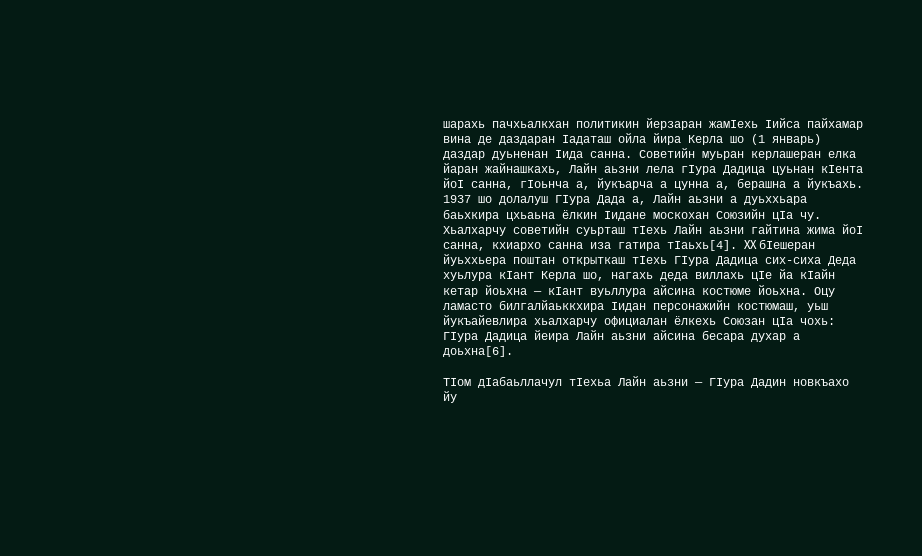шарахь пачхьалкхан политикин йерзаран жамӀехь Ӏийса пайхамар вина де даздаран Ӏадаташ ойла йира Керла шо (1 январь) даздар дуьненан Ӏида санна. Советийн муьран керлашеран елка йаран жайнашкахь, Лайн аьзни лела гӀура Дадица цуьнан кӀента йоӀ санна, гӀоьнча а, йукъарча а цунна а, берашна а йукъахь. 1937 шо долалуш ГӀура Дада а, Лайн аьзни а дуьххьара баьхкира цхьаьна ёлкин Ӏидане москохан Союзийн цӀа чу. Хьалхарчу советийн суьрташ тӀехь Лайн аьзни гайтина жима йоӀ санна, кхиархо санна иза гатира тӀаьхь[4]. XX бӀешеран йуьххьера поштан открыткаш тӀехь ГӀура Дадица сих-сиха Деда хуьлура кӀант Керла шо, нагахь деда виллахь цӀе йа кӀайн кетар йоьхна — кӀант вуьллура айсина костюме йоьхна. Оцу ламасто билгалйаьккхира Ӏидан персонажийн костюмаш, уьш йукъайевлира хьалхарчу официалан ёлкехь Союзан цӀа чохь: ГӀура Дадица йеира Лайн аьзни айсина бесара духар а доьхна[6].

ТӀом дӀабаьллачул тӀехьа Лайн аьзни — ГӀура Дадин новкъахо йу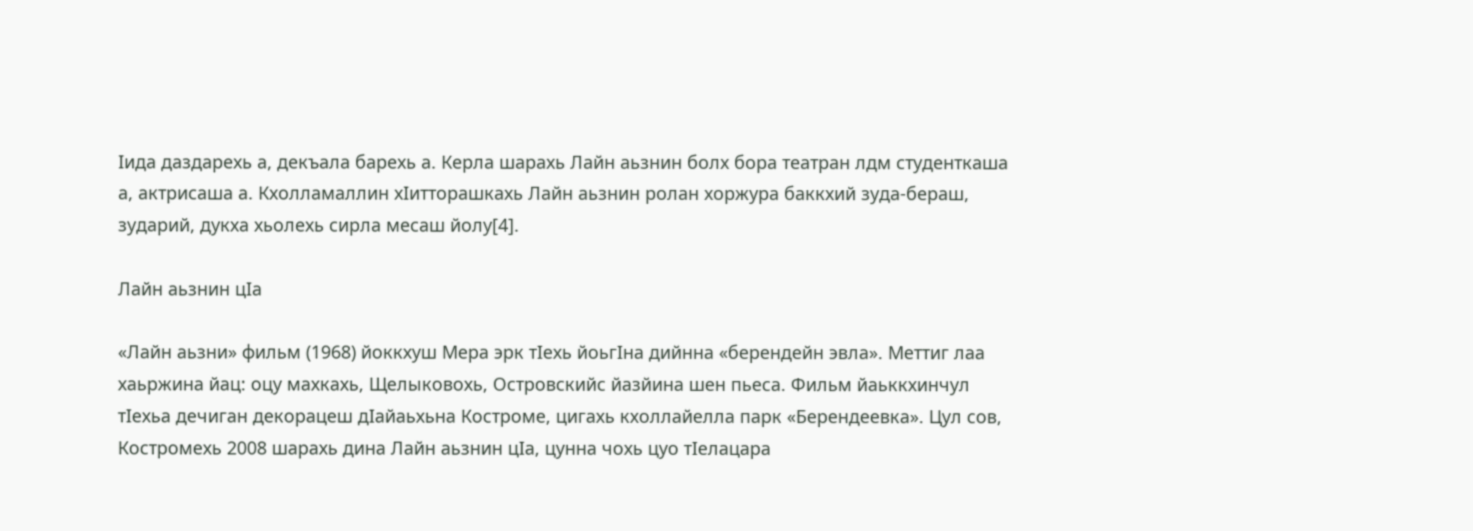Ӏида даздарехь а, декъала барехь а. Керла шарахь Лайн аьзнин болх бора театран лдм студенткаша а, актрисаша а. Кхолламаллин хӀитторашкахь Лайн аьзнин ролан хоржура баккхий зуда-бераш, зударий, дукха хьолехь сирла месаш йолу[4].

Лайн аьзнин цӀа

«Лайн аьзни» фильм (1968) йоккхуш Мера эрк тӀехь йоьгӀна дийнна «берендейн эвла». Меттиг лаа хаьржина йац: оцу махкахь, Щелыковохь, Островскийс йазйина шен пьеса. Фильм йаьккхинчул тӀехьа дечиган декорацеш дӀайаьхьна Костроме, цигахь кхоллайелла парк «Берендеевка». Цул сов, Костромехь 2008 шарахь дина Лайн аьзнин цӀа, цунна чохь цуо тӀелацара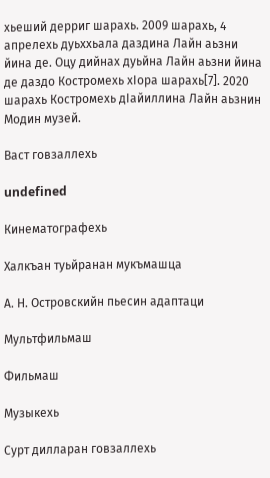хьеший дерриг шарахь. 2009 шарахь, 4 апрелехь дуьххьала даздина Лайн аьзни йина де. Оцу дийнах дуьйна Лайн аьзни йина де даздо Костромехь хӀора шарахь[7]. 2020 шарахь Костромехь дӀайиллина Лайн аьзнин Модин музей.

Васт говзаллехь

undefined

Кинематографехь

Халкъан туьйранан мукъмашца

А. Н. Островскийн пьесин адаптаци

Мультфильмаш

Фильмаш

Музыкехь

Сурт дилларан говзаллехь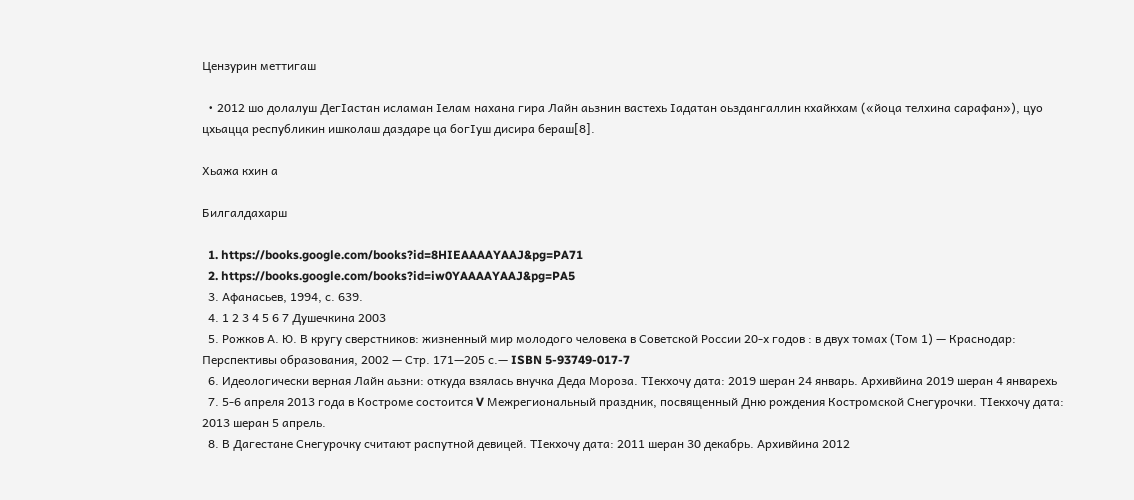Цензурин меттигаш

  • 2012 шо долалуш ДегӀастан исламан Ӏелам нахана гира Лайн аьзнин вастехь Ӏадатан оьздангаллин кхайкхам («йоца телхина сарафан»), цуо цхьацца республикин ишколаш даздаре ца богӀуш дисира бераш[8].

Хьажа кхин а

Билгалдахарш

  1. https://books.google.com/books?id=8HIEAAAAYAAJ&pg=PA71
  2. https://books.google.com/books?id=iw0YAAAAYAAJ&pg=PA5
  3. Афанасьев, 1994, с. 639.
  4. 1 2 3 4 5 6 7 Душечкина 2003
  5. Рожков А. Ю. В кругу сверстников: жизненный мир молодого человека в Советской России 20-х годов : в двух томах (Том 1) — Краснодар: Перспективы образования, 2002 — Стр. 171—205 с.— ISBN 5-93749-017-7
  6. Идеологически верная Лайн аьзни: откуда взялась внучка Деда Мороза. ТӀекхочу дата: 2019 шеран 24 январь. Архивйина 2019 шеран 4 январехь
  7. 5-6 апреля 2013 года в Костроме состоится V Межрегиональный праздник, посвященный Дню рождения Костромской Снегурочки. ТӀекхочу дата: 2013 шеран 5 апрель.
  8. В Дагестане Снегурочку считают распутной девицей. ТӀекхочу дата: 2011 шеран 30 декабрь. Архивйина 2012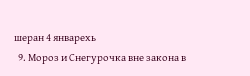шеран 4 январехь
  9. Мороз и Снегурочка вне закона в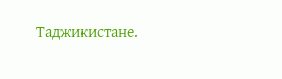Таджикистане.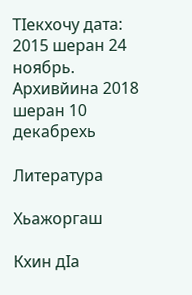ТӀекхочу дата: 2015 шеран 24 ноябрь. Архивйина 2018 шеран 10 декабрехь

Литература

Хьажоргаш

Кхин дӀа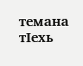темана тӀехь